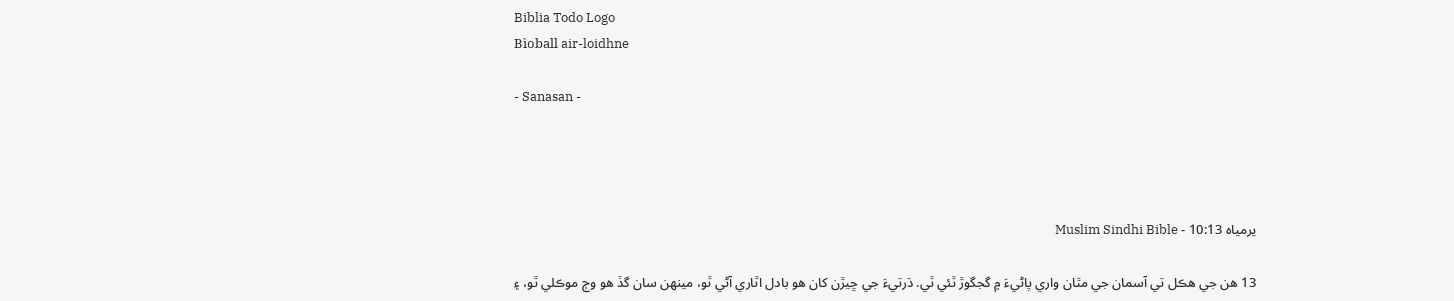Biblia Todo Logo
Bìoball air-loidhne

- Sanasan -




يرمياہ 10:13 - Muslim Sindhi Bible

13 هن جي هڪل تي آسمان جي مٿان واري پاڻيءَ ۾ گجگوڙ ٿئي ٿي. ڌرتيءَ جي ڇيڙن کان هو بادل اٿاري آڻي ٿو، مينهن سان گڏ هو وڄ موڪلي ٿو، ۽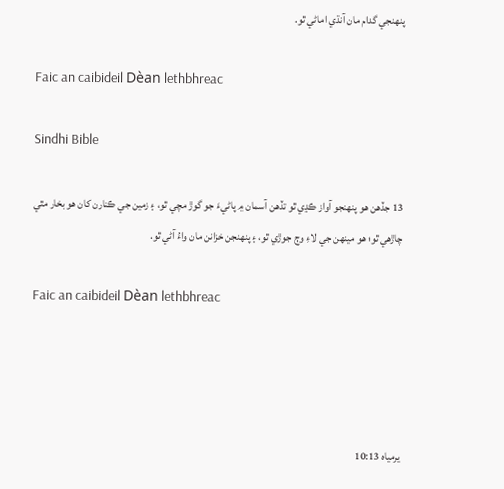پنهنجي گدام مان آنڌي اماڻي ٿو.

Faic an caibideil Dèan lethbhreac

Sindhi Bible

13 جڏهن هو پنهنجو آواز ڪڍي ٿو تڏهن آسمان ۾ پاڻيءَ جو گوڙ مچي ٿو، ۽ زمين جي ڪنارن کان هو بخار مٿي چاڙهي ٿو؛ هو مينهن جي لاءِ وڄ جوڙي ٿو، ۽ پنهنجن خزانن مان واءُ آڻي ٿو.

Faic an caibideil Dèan lethbhreac




يرمياہ 10:13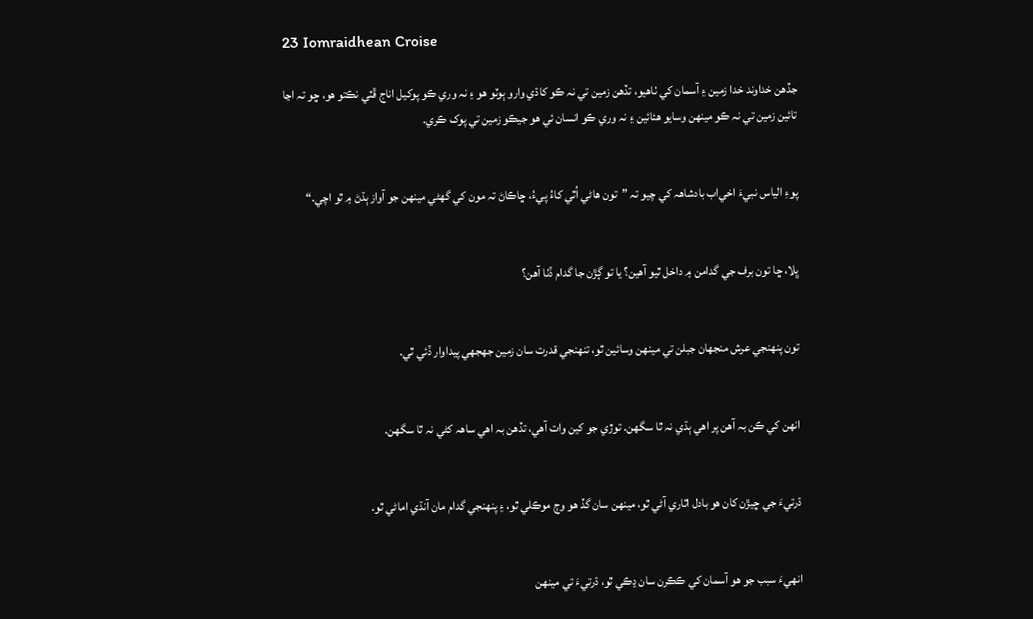23 Iomraidhean Croise

جڏهن خداوند خدا زمين ۽ آسمان کي ٺاهيو، تڏهن زمين تي نہ ڪو کاڌي وارو ٻوٽو هو ۽ نہ وري ڪو پوکيل اناج ڦٽي نڪتو هو، ڇو تہ اڃا تائين زمين تي نہ ڪو مينهن وسايو هئائين ۽ نہ وري ڪو انسان ئي هو جيڪو زمين تي پوک ڪري.


پوءِ الياس نبيءَ اخي‌اب بادشاهہ کي چيو تہ ”تون هاڻي اُٿي کاءُ پيءُ، ڇاڪاڻ تہ مون کي گھڻي مينهن جو آواز ٻڌڻ ۾ ٿو اچي.“


ڀلا، ڇا تون برف جي گدامن ۾ داخل ٿيو آهين؟ يا تو ڳڙن جا گدام ڏٺا آهن؟


تون پنهنجي عرش منجھان جبلن تي مينهن وسائين ٿو، تنهنجي قدرت سان زمين جھجھي پيداوار ڏئي ٿي.


انهن کي ڪن بہ آهن پر اهي ٻڌي نہ ٿا سگھن. توڙي جو کين وات آهي، تڏهن بہ اهي ساهہ کڻي نہ ٿا سگھن.


ڌرتيءَ جي ڇيڙن کان هو بادل اٿاري آڻي ٿو، مينهن سان گڏ هو وڄ موڪلي ٿو، ۽ پنهنجي گدام مان آنڌي اماڻي ٿو.


انهيءَ سبب جو هو آسمان کي ڪڪرن سان ڍڪي ٿو، ڌرتيءَ تي مينهن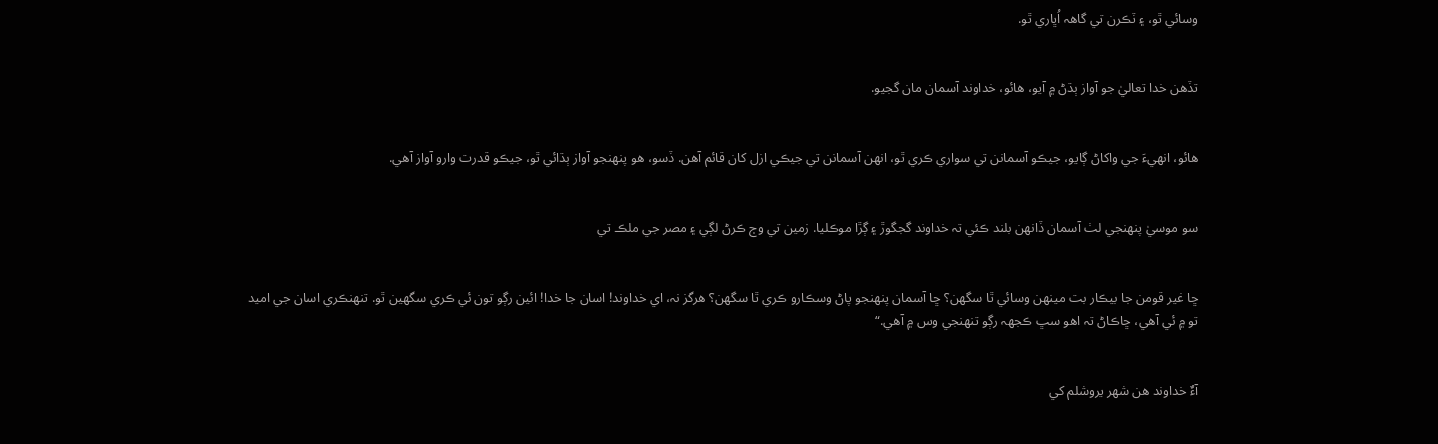وسائي ٿو، ۽ ٽڪرن تي گاهہ اُڀاري ٿو.


تڏهن خدا تعاليٰ جو آواز ٻڌڻ ۾ آيو، هائو، خداوند آسمان مان گجيو.


هائو، انهيءَ جي واکاڻ ڳايو، جيڪو آسمانن تي سواري ڪري ٿو، انهن آسمانن تي جيڪي ازل کان قائم آهن. ڏسو، هو پنهنجو آواز ٻڌائي ٿو، جيڪو قدرت وارو آواز آهي.


سو موسيٰ پنهنجي لٺ آسمان ڏانهن بلند ڪئي تہ خداوند گجگوڙ ۽ ڳڙا موڪليا. زمين تي وڄ ڪرڻ لڳي ۽ مصر جي ملڪ تي


ڇا غير قومن جا بيڪار بت مينهن وسائي ٿا سگھن؟ ڇا آسمان پنهنجو پاڻ وسڪارو ڪري ٿا سگھن؟ هرگز نہ، اي خداوند! اسان جا خدا! ائين رڳو تون ئي ڪري سگھين ٿو. تنهنڪري اسان جي اميد تو ۾ ئي آهي، ڇاڪاڻ تہ اهو سڀ ڪجھہ رڳو تنهنجي وس ۾ آهي.“


آءٌ خداوند هن شهر يروشلم کي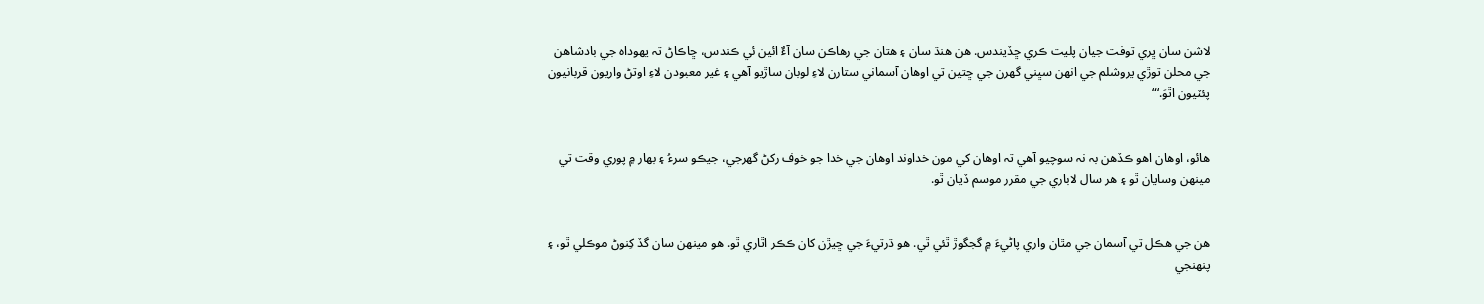لاشن سان ڀري توفت جيان پليت ڪري ڇڏيندس. هن هنڌ سان ۽ هتان جي رهاڪن سان آءٌ ائين ئي ڪندس، ڇاڪاڻ تہ يهوداہ جي بادشاهن جي محلن توڙي يروشلم جي انهن سڀني گھرن جي ڇتين تي اوهان آسماني ستارن لاءِ لوبان ساڙيو آهي ۽ غير معبودن لاءِ اوتڻ واريون قربانيون پئٽيون اٿوَ.‘“


هائو، اوهان اهو ڪڏهن بہ نہ سوچيو آهي تہ اوهان کي مون خداوند اوهان جي خدا جو خوف رکڻ گھرجي، جيڪو سرءُ ۽ بهار ۾ پوري وقت تي مينهن وسايان ٿو ۽ هر سال لاباري جي مقرر موسم ڏيان ٿو.


هن جي هڪل تي آسمان جي مٿان واري پاڻيءَ ۾ گجگوڙ ٿئي ٿي. هو ڌرتيءَ جي ڇيڙن کان ڪڪر اٿاري ٿو. هو مينهن سان گڏ کِنوڻ موڪلي ٿو، ۽ پنهنجي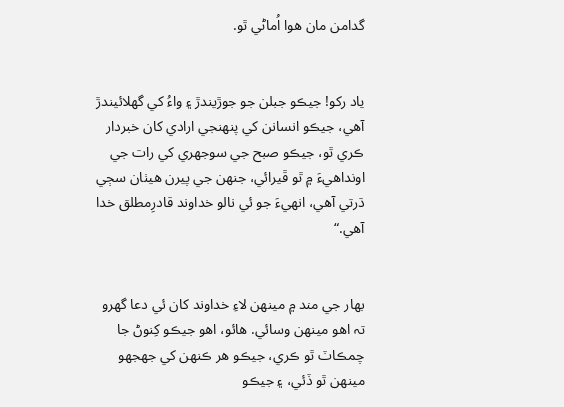گدامن مان هوا اُماڻي ٿو.


ياد رکو! جيڪو جبلن جو جوڙيندڙ ۽ واءُ کي گھلائيندڙ آهي، جيڪو انسانن کي پنهنجي ارادي کان خبردار ڪري ٿو، جيڪو صبح جي سوجھري کي رات جي اونداهيءَ ۾ ٿو ڦيرائي، جنهن جي پيرن هيٺان سڄي ڌرتي آهي، انهيءَ جو ئي نالو خداوند قادرِمطلق خدا آهي.“


بهار جي مند ۾ مينهن لاءِ خداوند کان ئي دعا گھرو تہ اهو مينهن وسائي. هائو، اهو جيڪو کِنوڻ جا چمڪاٽ ٿو ڪري، جيڪو هر ڪنهن کي جھجھو مينهن ٿو ڏئي، ۽ جيڪو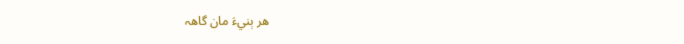هر ٻنيءَ مان گاهہ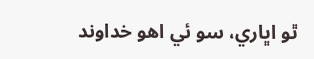ٿو اڀاري، سو ئي اهو خداوند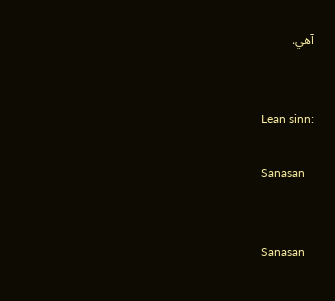آهي.


Lean sinn:

Sanasan


Sanasan